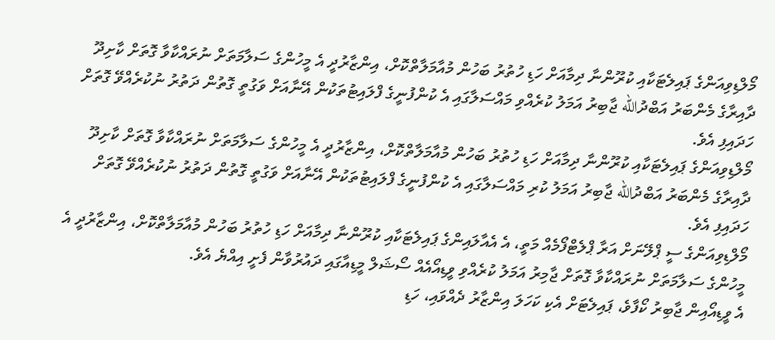މޯލްޑިވިއަންގެ ޕައިލެޓަކާއި ކުރޫންނާ ދިމާއަށް ހަޑި ހުތުރު ބަހުން މުއާމަލާތްކޮށް، އިންޒާރުދީ އެ މީހުންގެ ސަލާމަތަށް ނުރައްކާވާ ގޮތަށް ކާށިދޫ ދާއިރާގެ މެންބަރު އަބްދުالله ޖާބިރު އަމަލު ކުރެއްވި މައްސަލާގައި އެ ކުންފުނީގެ ފްލައިޓުތަކުން އޭނާއަށް ވަގުތީ ގޮތުން ދަތުރު ނުކުރެއްވޭ ގޮތަށް ހަދައިފި އެވެ.
މޯލްޑިވިއަންގެ ޕައިލެޓަކާއި ކުރޫންނާ ދިމާއަށް ހަޑި ހުތުރު ބަހުން މުއާމަލާތްކޮށް، އިންޒާރުދީ އެ މީހުންގެ ސަލާމަތަށް ނުރައްކާވާ ގޮތަށް ކާށިދޫ ދާއިރާގެ މެންބަރު އަބްދުالله ޖާބިރު އަމަލު ކުރި މައްސަލާގައި އެ ކުންފުނީގެ ފްލައިޓުތަކުން އޭނާއަށް ވަގުތީ ގޮތުން ދަތުރު ނުކުރެއްވޭ ގޮތަށް ހަދައިފި އެވެ.
މޯލްޑިވިއަންގެ ސީ ޕްލޭނަށް އަރާ ޕްލެޓްފޯމެއް މަތީ، އެ އެއާލައިންގެ ޕައިލެޓަކާއި ކުރޫންނާ ދިމާއަށް ހަޑި ހުތުރު ބަހުން މުއާމަލާތްކޮށް، އިންޒާރުދީ އެ މީހުންގެ ސަލާމަތަށް ނުރައްކާވާ ގޮތަށް ޖާމިރު އަމަލު ކުރެއްވި ވީޑިއޯއެއް ސޯޝަލް މީޑިއާގައި ދައުރުވާން ފެށީ އިއްޔެ އެވެ.
އެ ވީޑިއޯއިން ޖާބިރު ކޯފާވެ، ޕައިލެޓަށް އެކި ކަހަލަ އިންޒާރު ދެއްވައި، ހަޑި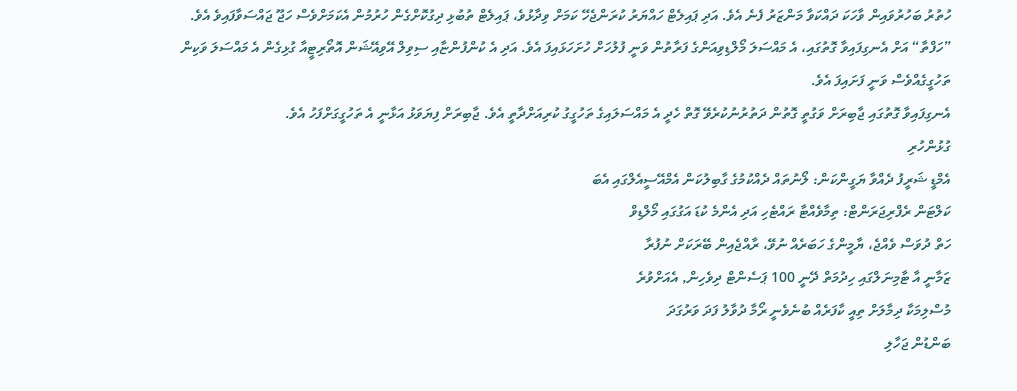ހުތުރު ބަހުރުވައިން ވާހަކަ ދައްކަވާ މަންޒަރު ފެނެ އެވެ. އަދި ޕައިލެޓް ހައްޔަރު ކުރަންޖެހޭ ކަމަށް ވިދާޅުވެ، ޕައިލެޓް ތުބުޅި ދިގުކޮށްގެން ހުރުމުން އެކަމަށްވެސް ހަޖޫ ޖައްސަވާފައިވެ އެވެ.
”ހަފްތާ“ އަށް އެނގިފައިވާ ގޮތުގައި، އެ މައްސަލަ މޯލްޑިވިއަންގެ ފަރާތުން ވަނީ ފުލުހަށް ހުށަހަޅައިފަ އެވެ. އަދި އެ ކުންފުންޏާއި ސިވިލް އޭވިއޭޝަން އޮތޯރިޓީއާ ގުޅިގެން އެ މައްސަލަ ވަކިން ތަހުގީގެއްވެސް ވަނީ ފަށައިފަ އެވެ.
އެނގިފައިވާ ގޮތުގައި ޖާބިރަށް ވަގުތީ ގޮތުން ދަތުރުނުކުރެވޭ ގޮތް ހެދީ އެ މައްސަލައިގެ ތަހުގީގު ކުރިއަށްދާތީ އެވެ. ޖާބިރަށް ފިޔަވަޅު އަޅާނީ އެ ތަހުގީގަށްފަހު އެވެ.
ގުޅުންހުރި
އެމްޑީ ޝަރީފު ދެއްވާ ޔަގީންކަން: ލޯނުތައް ދެއްކުމުގެ ގާބިލުކަން އެމްއޭސީއެލްގައި އެބަ
ކަލްޓަން ރެފްރިޖަރަންޓް: ތިމާވެއްޓާ ރައްޓެހި އަދި އެންމެ ކުޑަ އަގުގައި މޯލްޑިވް
ހަތް ދުވަސް ވެއްޖެ، ޔާމީންގެ ހަބަރެއް ނުވޭ، ރާއްޖެއިން ބޭރަކަށް ނުފުރާ
ޒަމާނީ އާ ޓާމިނަލްގައި ހިދުމަތް ދޭނީ 100 ޕަސެންޓް ދިވެހިން, އެއަށްވުރެ
މުސްލިމަކާ ދިމާލަށް ތިއީ ކާފަރެއް ބުނެވެނީ ރޯމާ ދުވާލު ފަދަ ވަރުގަދަ
ބަންޑުން ޖަހާލި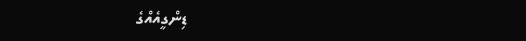ޑިންގީއެއްގެ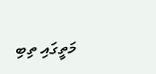މަތީގައި ތިބި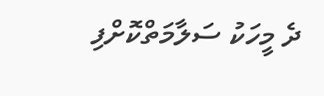ދެ މީހަކު ސަލާމަތްކޮށްފި